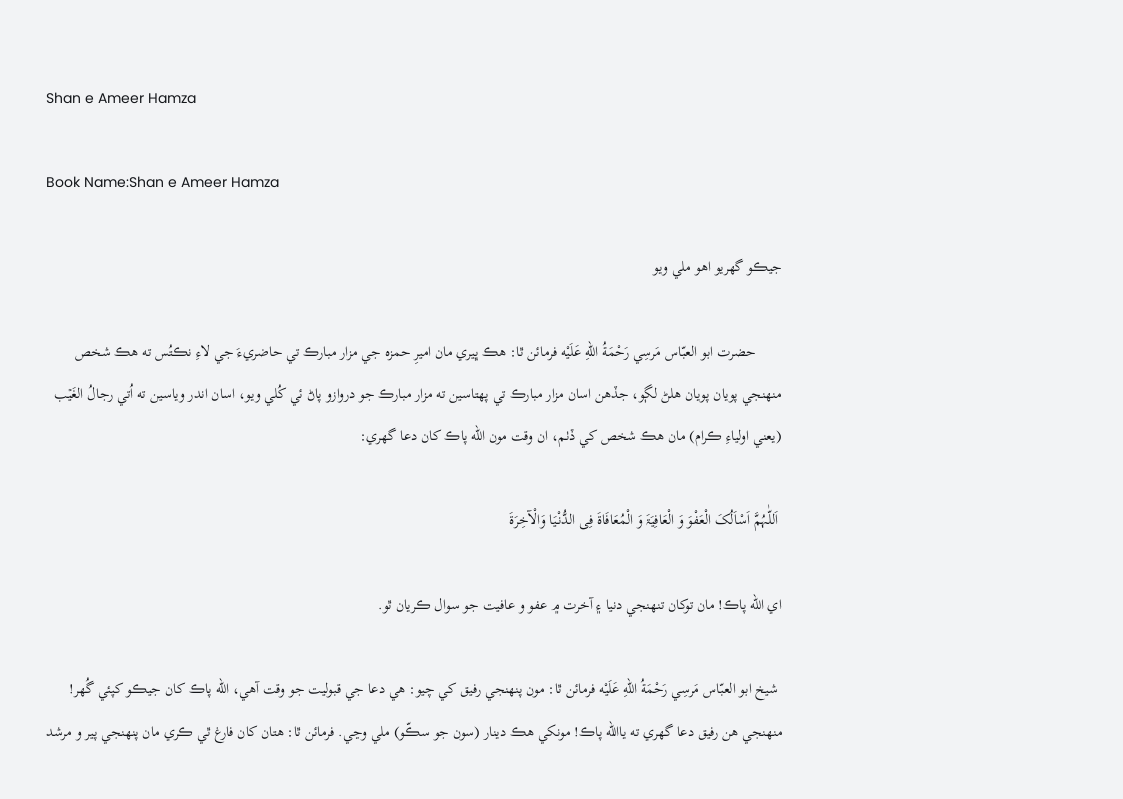Shan e Ameer Hamza

Book Name:Shan e Ameer Hamza

جيڪو گهريو اهو ملي ويو

       حضرت ابو العبّاس مَرسِي رَحْمَةُ اللهِ عَلَيْه فرمائن ٿا: هڪ ڀيري مان اميرِ حمزه جي مزار مبارڪ تي حاضريءَ جي لاءِ نڪتُس ته هڪ شخص منهنجي پويان پويان هلڻ لڳو، جڏهن اسان مزار مبارڪ تي پهتاسين ته مزار مبارڪ جو دروازو پاڻ ئي کُلي ويو، اسان اندر وياسين ته اُتي رجالُ الغَيۡب (يعني اولياءِ ڪرام) مان هڪ شخص کي ڏٺم، ان وقت مون الله پاڪ کان دعا گهري:

 اَللّٰہُمَّ اَسْاَلُکَ الْعَفْوَ وَ الْعَافِیَۃَ وَ الْمُعَافَاۃَ فِی الدُّنْیَا وَالْآخِرَۃَ

اي الله پاڪ! مان توکان تنهنجي دنيا ۽ آخرت ۾ عفو و عافيت جو سوال ڪريان ٿو.

 شيخ ابو العبّاس مَرسِي رَحْمَةُ اللهِ عَلَيْه فرمائن ٿا: مون پنهنجي رفيق کي چيو: هي دعا جي قبوليت جو وقت آهي، الله پاڪ کان جيڪو کپئي گُهر! منهنجي هن رفيق دعا گهري ته ياالله پاڪ! مونکي هڪ دينار (سون جو سڪّو) ملي وڃي. فرمائن ٿا: هتان کان فارغ ٿي ڪري مان پنهنجي پير و مرشد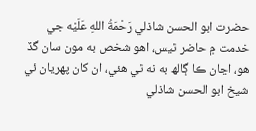حضرت ابو الحسن شاذلي رَحْمَةُ اللهِ عَلَيْه جي خدمت ۾ حاضر ٿيس، اهو شخص به مون سان گڏ هو، اڃان ڪا ڳالھ به نه ٿي هئي، ان کان پهريان ئي شيخ ابو الحسن شاذلي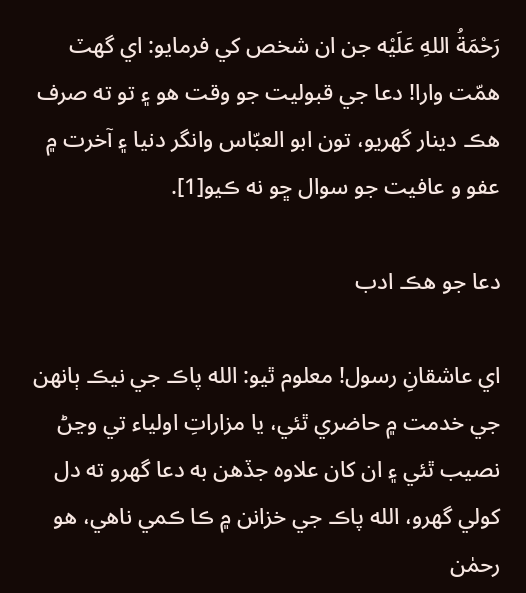رَحْمَةُ اللهِ عَلَيْه جن ان شخص کي فرمايو: اي گهٽ همّت وارا! دعا جي قبوليت جو وقت هو ۽ تو ته صرف هڪ دينار گهريو، تون ابو العبّاس وانگر دنيا ۽ آخرت ۾ عفو و عافيت جو سوال ڇو نه ڪيو[1].

دعا جو هڪ ادب

اي عاشقانِ رسول! معلوم ٿيو: الله پاڪ جي نيڪ ٻانهن جي خدمت ۾ حاضري ٿئي، يا مزاراتِ اولياء تي وڃڻ نصيب ٿئي ۽ ان کان علاوه جڏهن به دعا گهرو ته دل کولي گهرو، الله پاڪ جي خزانن ۾ ڪا ڪمي ناهي، هو رحمٰن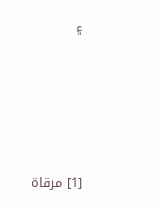۽








[1] مرقاۃ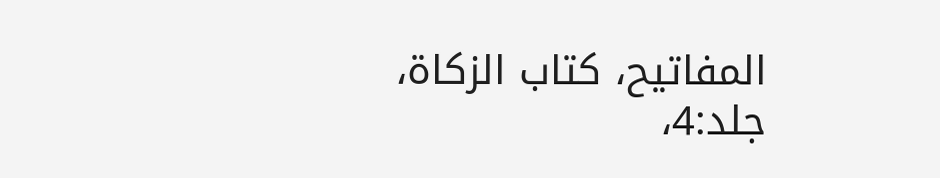المفاتیح، کتاب الزکاۃ، جلد:4،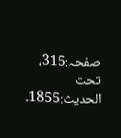صفحہ:315، تحت الحدیث:1855۔